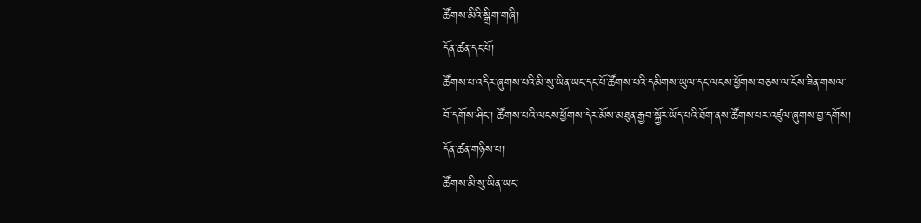ཚོགས་མིའི་སྒྲིག་གཞི།
དོན་ཚན་དང་པོ།
ཚོགས་པ་འདིར་ཞུགས་པའི་མི་སུ་ཡིན་ཡང་དང་པོ་ཚོགས་པའི་དམིགས་ཡུལ་དང་ལངས་ཕྱོགས་བཅས་ལ་ངོས་ཟིན་གསལ་བོ་དགོས་ཤིང་། ཚོགས་པའི་ལངས་ཕྱོགས་དེར་མོས་མཐུན་རྒྱབ་སྐྱོར་ཡོད་པའི་ཐོག་ནས་ཚོགས་པར་འཛུལ་ཞུགས་བྱ་དགོས།
དོན་ཚན་གཉིས་པ།
ཚོགས་མི་སུ་ཡིན་ཡང་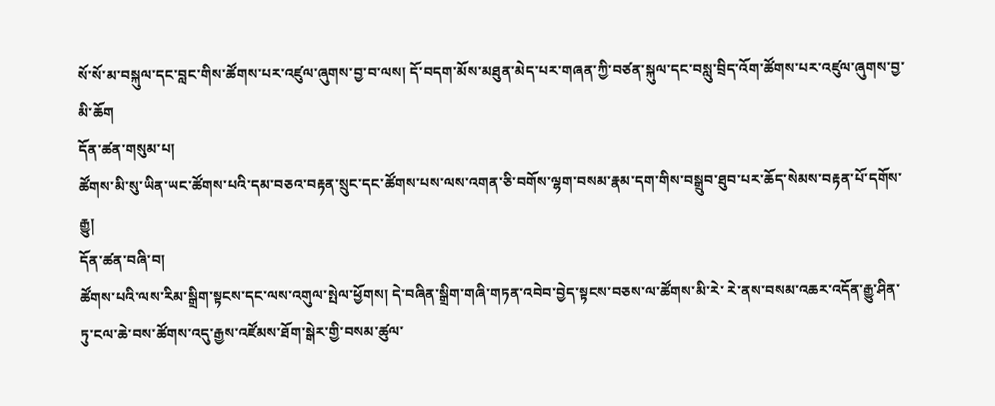སོ་སོ་མ་བསྐུལ་དང་བླང་གིས་ཚོགས་པར་འཛུལ་ཞུགས་བྱ་བ་ལས། དོ་བདག་མོས་མཐུན་མེད་པར་གཞན་ཀྱི་བཙན་སྐུལ་དང་བསླུ་བྲིད་འོག་ཚོགས་པར་འཛུལ་ཞུགས་བྱ་མི་ཆོག
དོན་ཚན་གསུམ་པ།
ཚོགས་མི་སུ་ཡིན་ཡང་ཚོགས་པའི་དམ་བཅའ་བརྟན་སྲུང་དང་ཚོགས་པས་ལས་འགན་ཅི་བགོས་ལྷག་བསམ་རྣམ་དག་གིས་བསྒྲུབ་ཐུབ་པར་ཆོད་སེམས་བརྟན་པོ་དགོས་རྒྱུ།
དོན་ཚན་བཞི་བ།
ཚོགས་པའི་ལས་རིམ་སྒྲིག་སྟངས་དང་ལས་འགུལ་སྤེལ་ཕྱོགས། དེ་བཞིན་སྒྲིག་གཞི་གཏན་འབེབ་བྱེད་སྟངས་བཅས་ལ་ཚོགས་མི་རེ་ རེ་ནས་བསམ་འཆར་འདོན་རྒྱུ་ཤིན་ཏུ་ངལ་ཆེ་བས་ཚོགས་འདུ་རྒྱས་འཛོམས་ཐོག་སྒེར་གྱི་བསམ་ཚུལ་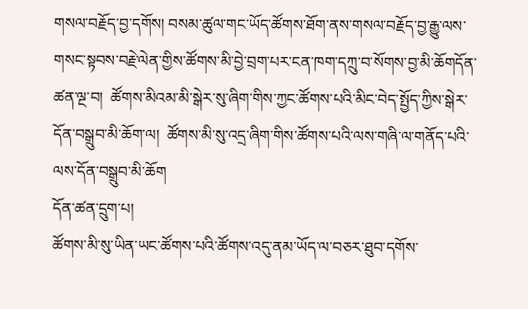གསལ་བརྗོད་བྱ་དགོས། བསམ་ཚུལ་གང་ཡོད་ཚོགས་ཐོག་ནས་གསལ་བརྗོད་བྱ་རྒྱུ་ལས་གསང་སྟབས་བརྗེ་ལེན་གྱིས་ཚོགས་མི་བྱེ་བྲག་པར་ངན་ཁག་དཀྲུ་བ་སོགས་བྱ་མི་ཆོགདོན་ཚན་ལྔ་བ།  ཚོགས་མིའམ་མི་སྒེར་སུ་ཞིག་གིས་ཀྱང་ཚོགས་པའི་མིང་བེད་སྤྱོད་ཀྱིས་སྒེར་དོན་བསྒྲུབ་མི་ཆོག་ལ།  ཚོགས་མི་སུ་འདྲ་ཞིག་གིས་ཚོགས་པའི་ལས་གཞི་ལ་གནོད་པའི་ལས་དོན་བསྒྲུབ་མི་ཆོག
དོན་ཚན་དྲུག་པ།
ཚོགས་མི་སུ་ཡིན་ཡང་ཚོགས་པའི་ཚོགས་འདུ་ནམ་ཡོད་ལ་བཅར་ཐུབ་དགོས་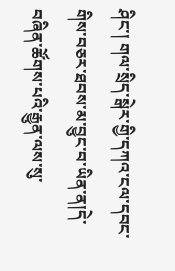ཤིང་། གལ་སྲིད་སྒེར་གྱི་དཀའ་ངལ་དབང་གིས་བཅར་ཐབས་མ་བྱུང་བ་ཡིན་ན།དེ་བཞིན་ཚོགས་པའི་རྒྱུན་ལས་སུ་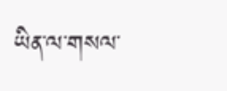ཡིན་ལ་གསལ་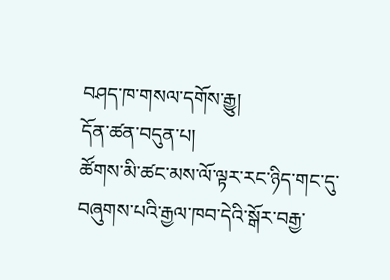བཤད་ཁ་གསལ་དགོས་རྒྱུ།
དོན་ཚན་བདུན་པ།
ཚོགས་མི་ཚང་མས་ལོ་ལྟར་རང་ཉིད་གང་དུ་བཞུགས་པའི་རྒྱལ་ཁབ་དེའི་སྒོར་བརྒྱ་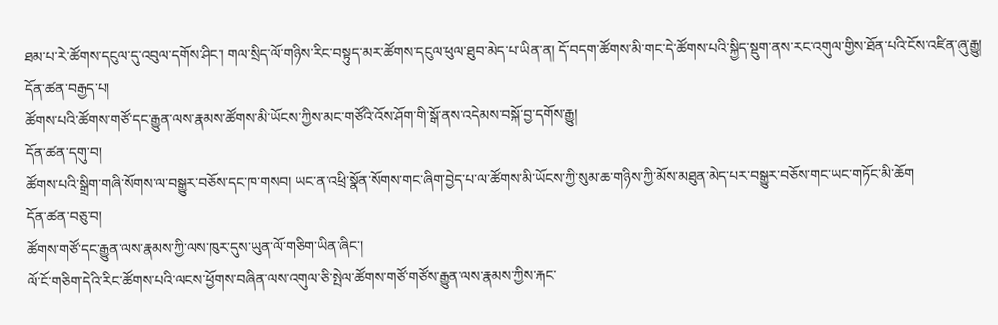ཐམ་པ་རེ་ཚོགས་དངུལ་དུ་འབུལ་དགོས་ཤིང་། གལ་སྲིད་ལོ་གཉིས་རིང་བསྟུད་མར་ཚོགས་དངུལ་ཕུལ་ཐུབ་མེད་པ་ཡིན་ན། དོ་བདག་ཚོགས་མི་གང་དེ་ཚོགས་པའི་སྐྱིད་སྡུག་ནས་རང་འགུལ་གྱིས་ཐོན་པའི་ངོས་འཛིན་ཞུ་རྒྱུ།
དོན་ཚན་བརྒྱད་པ།
ཚོགས་པའི་ཚོགས་གཙོ་དང་རྒྱུན་ལས་རྣམས་ཚོགས་མི་ཡོངས་ཀྱིས་མང་གཙོའི་འོས་ཤོག་གི་སྒོ་ནས་འདེམས་བསྐོ་བྱ་དགོས་རྒྱུ།
དོན་ཚན་དགུ་བ།
ཚོགས་པའི་སྒྲིག་གཞི་སོགས་ལ་བསྒྱུར་བཅོས་དང་ཁ་གསབ། ཡང་ན་འཕྲི་སྣོན་སོགས་གང་ཞིག་བྱེད་པ་ལ་ཚོགས་མི་ཡོངས་ཀྱི་སུམ་ཆ་གཉིས་ཀྱི་མོས་མཐུན་མེད་པར་བསྒྱུར་བཅོས་གང་ཡང་གཏོང་མི་ཆོག
དོན་ཚན་བཅུ་བ།
ཚོགས་གཙོ་དང་རྒྱུན་ལས་རྣམས་ཀྱི་ལས་ཁུར་དུས་ཡུན་ལོ་གཅིག་ཡིན་ཞིང་།
ལོ་ངོ་གཅིག་དེའི་རིང་ཚོགས་པའི་ལངས་ཕྱོགས་བཞིན་ལས་འགུལ་ཅི་སྤེལ་ཚོགས་གཙོ་གཙོས་རྒྱུན་ལས་རྣམས་ཀྱིས་རྐང་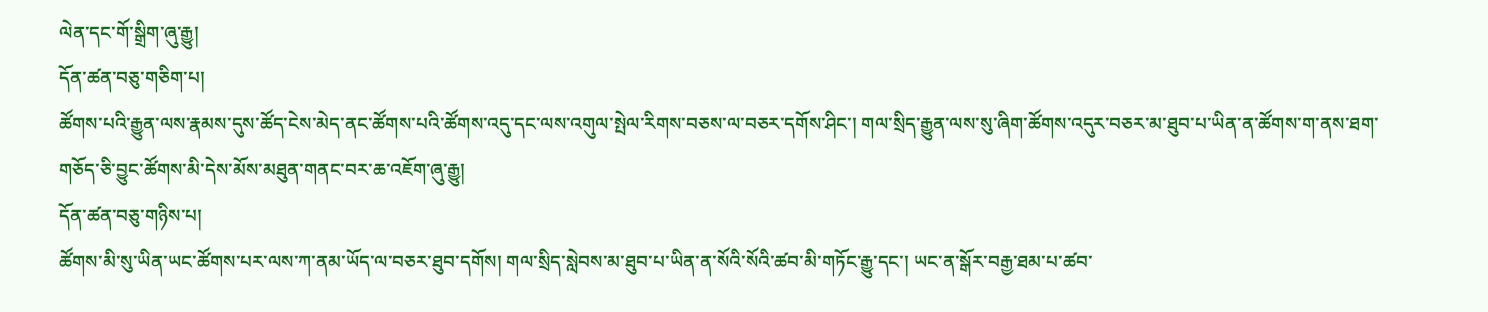ལེན་དང་གོ་སྒྲིག་ཞུ་རྒྱུ།
དོན་ཚན་བཅུ་གཅིག་པ།
ཚོགས་པའི་རྒྱུན་ལས་རྣམས་དུས་ཚོད་ངེས་མེད་ནང་ཚོགས་པའི་ཚོགས་འདུ་དང་ལས་འགུལ་སྤེལ་རིགས་བཅས་ལ་བཅར་དགོས་ཤིང་། གལ་སྲིད་རྒྱུན་ལས་སུ་ཞིག་ཚོགས་འདུར་བཅར་མ་ཐུབ་པ་ཡིན་ན་ཚོགས་ག་ནས་ཐག་གཅོད་ཅི་བྱུང་ཚོགས་མི་དེས་མོས་མཐུན་གནང་བར་ཆ་འཇོག་ཞུ་རྒྱུ།
དོན་ཚན་བཅུ་གཉིས་པ།
ཚོགས་མི་སུ་ཡིན་ཡང་ཚོགས་པར་ལས་ཀ་ནམ་ཡོད་ལ་བཅར་ཐུབ་དགོས། གལ་སྲིད་སླེབས་མ་ཐུབ་པ་ཡིན་ན་སོའི་སོའི་ཚབ་མི་གཏོང་རྒྱུ་དང་། ཡང་ན་སྒོར་བརྒྱ་ཐམ་པ་ཚབ་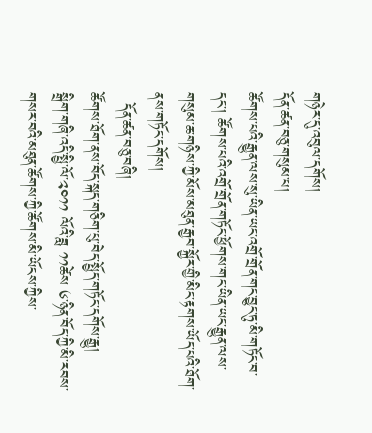གཉེར་དུ་འབུལ་དགོས།
དོན་ཚན་བཅུ་གསུམ་པ།
ཚོགས་པའི་རྒྱུན་ལས་སུ་ཡིན་ཡང་འགྲོ་གྲོན་གང་བྱུང་ཏུ་མི་གཏོང་བ་དང་། ཚོགས་པའི་འགྲོ་གྲོན་གཏོང་ཕྱོགས་གང་ཡིན་ཡང་རྒྱུན་ལས་གསུམ་ཆ་གཉིས་ཀྱི་མོས་མཐུན་རྒྱབ་སྐྱོར་གྱི་མིང་རྟགས་ཡོད་པའི་ཐོག་ནས་གཏོང་དགོས།
  དོན་ཚན་བཅུ་བཞི།
ཚོགས་ཐོག་ནས་བོད་སྐད་གཅིག་པུ་བེད་སྤྱོད་གཏོང་དགོས་རྒྱུ།
སྒྲིག་གཞི་འདི་སྤྱི་ལོ་༢༠༡༡ ལོའི་ཟླ ༡༡ཚེས ༦་ཉིན་བོད་ཀྱི་མི་རབས་གསར་བའི་མཐུན་ཚོགས་ཀྱི་ཚོགས་མི་ཡོངས་ཀྱིས་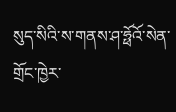སུད་སིའི་ས་གནས་ཤ་ཧྥོའོ་སེན་གྲོང་ཁྱེར་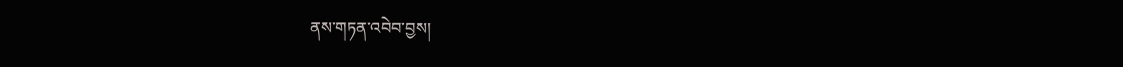ནས་གཏན་འབེབ་བྱས།